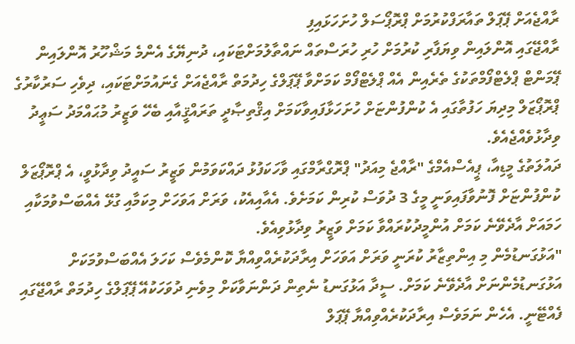ރާއްޖެއަށް ޕޭޕަލް ތައާރަފްކުރުމަށް ޕްރޮޕޯސަލް ހުށަހަޅައިފި
ރާއްޖޭގައި އޮންލައިން ވިޔަފާރި ކުރުމަށް ހުރި ހުރަސްތައް ނައްތާލުމަށްޓަކައި، ދުނިޔޭގެ އެންމެ މަޝްހޫރު އޮންލައިން ޕޭމަންޓް ޕްލެޓްފޯމްތަކުގެ ތެރެއިން އެއް ޕްލެޓްފޯމް ކަމަށްވާ ޕޭޕަލްގެ ހިދުމަތް ރާއްޖެއަށް ގެނައުމަށްޓަކައި، ދިވެހި ސަރުކާރުގެ ޕްރޮޕޯޒަލް މިދިޔަ ހަފުތާގައި އެ ކުންފުންޏަށް ހުށަހަޅާފައިވާކަމަށް އިޤްތިޞާދީ ތަރައްޤީއާއި ބެހޭ ވަޒީރު މުޙައްމަދު ސަޢީދު ވިދާޅުވެއްޖެއެވެ.
ދައުލަތުގެ މީޑިއާ، ޕީއެސްއެމްގެ "ރާއްޖެ މިއަދު" ޕްރޮގްރާމްގައި ވާހަކަފުޅު ދައްކަވަމުން ވަޒީރު ސައީދު ވިދާޅުވީ، އެ ޕްރޮޕޯޒަލް ކުންފުންޏަށް ފޮނުވާފައިވަނީ މީގެ 3 ދުވަސް ކުރިން ކަމަށެވެ. އެއާއިއެކު، ވަރަށް އަވަހަށް މިކަމާއި ގުޅޭ އެއްބަސްވުމަކާއި ހަމައަށް އާދެވޭނެ ކަމަށް އުންމީދުކުރައްވާ ކަމަށް ވަޒީރު ވިދާޅުވިއެވެ.
"އަޅުގަނޑުމެން މި އިންތިޒާރު ކުރަނީ ވަރަށް އަވަހަށް އިރާދަކުރެއްވިއްޔާ ކޮންމެވެސް ކަހަލަ އެއްބަސްވުމަކަށް އަޅުގަނޑުމެންނަށް އާދެވޭނެ ކަމަށް. ސީދާ އަޅުގަނޑު ނެތިން ދަންނަވާކަށް މިވެނި ދުވަހަކުއޭ ޕޭޕަލްގެ ހިދުމަތް ރާއްޖޭގައި ފެއްޓޭނީ. އެހެން ނަމަވެސް އިރާދަކުރެއްވިއްޔާ ޕޭޕަލް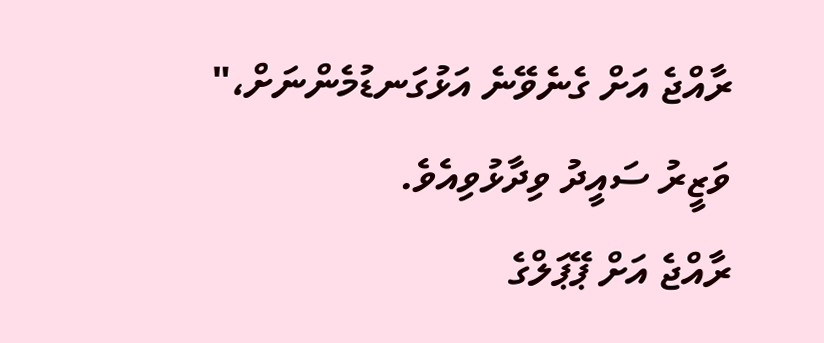ރާއްޖެ އަށް ގެނެވޭނެ އަޅުގަނޑުމެންނަށް،"
ވަޒީރު ސައީދު ވިދާޅުވިއެވެ.
ރާއްޖެ އަށް ޕޭޕަލްގެ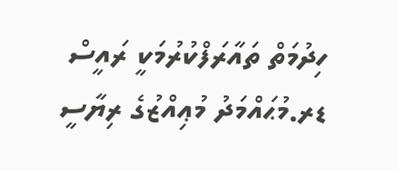ހިދުމަތް ތައާރަފްކުރުމަކީ ރައީސް ޑރ.މުޙައްމަދު މުޢިއްޒުގެ ރިޔާސީ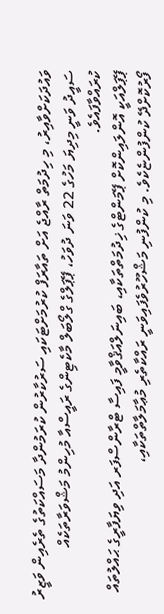ވައުދަކަށްވާއިރު، މި ހިދުމަތް ރާއްޖެ އަށް ތައާރަފް ކުރުމަށްޓަކައި ސަރުކާރުން ކުރަމުންދާ މަސައްކަތުގެ ތެރެއިން ވަޒީރު ސައީދު ވަނީ މިދިޔަ މަހުގެ 22 ވަނަ ދުވަހު، ޕޭޕަލްގެ ގްލޯބަލް މާކެޓިންގެ ރައީސްއާ މުހިންމު މަޝްވަރާތަކެއް ކުރައްވާފައެވެ.
ޕޭޕަލްއަކީ އޮންލައިންކޮށް ޕޭމަންޓްގެ ޚިދުމަތްތަކާއި، ބައިނަލްއަޤްވާމީ ފައިސާ ޓްރާންސްފަރ އަދި ވިޔަފާރީގެ ޙައްލުތައް ފޯރުކޮށްދޭ ކުންފުންޏެކެވެ. މި ކުންފުނި މަޝްހޫރުވެފައިވަނީ ރައްކާތެރި މުޢާމަލާތްތަކާއި،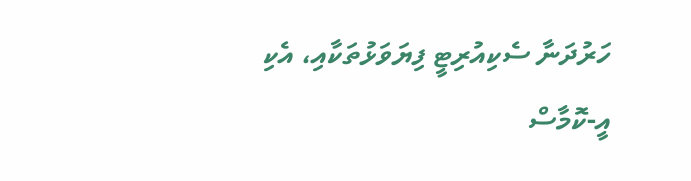ހަރުދަނާ ސެކިއުރިޓީ ފިޔަވަޅުތަކާއި، އެކި އީ-ކޮމާސް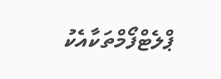ޕްލެޓްފޯމްތަކާއެކު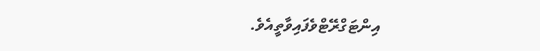އިންޓަގްރޭޓްވެފައިވާތީއެވެ.